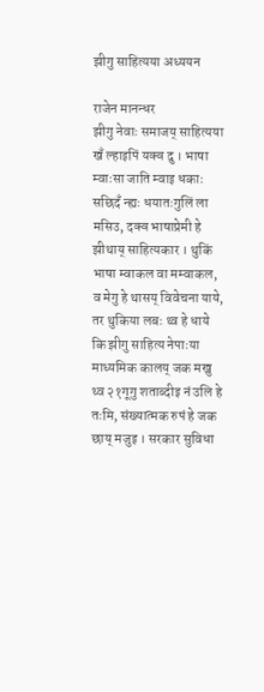झीगु साहित्यया अध्ययन

राजेन मानन्धर
झीगु नेवाः समाजय् साहित्यया खँ ल्हाइपिं यक्व दु । भाषा म्वाःसा जाति म्वाइ धकाः सछिदँ न्ह्यः धयातःगुलिं ला मसिउ, दक्व भाषाप्रेमी हे झीथाय् साहित्यकार । थुकिं भाषा म्वाकल वा मम्वाकल, व मेगु हे थासय् विवेचना याये, तर थुकिया लबः थ्व हे धाये कि झीगु साहित्य नेपाःया माध्यमिक कालय् जक मखु थ्व २१गूगु शताब्दीइ नं उलि हे तःमि, संख्यात्मक रुपं हे जक छाय् मजुइ । सरकार सुविधा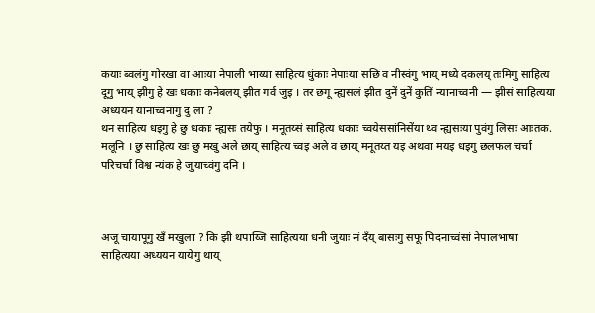कयाः ब्वलंगु गोरखा वा आःया नेपाली भाय्या साहित्य धुंकाः नेपाःया सछि व नीस्वंगु भाय् मध्ये दकलय् तःमिगु साहित्य दूगु भाय् झीगु हे खः धकाः कनेबलय् झीत गर्व जुइ । तर छगू न्ह्यसलं झीत दुनें दुनें कुतिं न्यानाच्वनी — झीसं साहित्यया अध्ययन यानाच्वनागु दु ला ?
थन साहित्य धइगु हे छु धकाः न्ह्यसः तयेफु । मनूतय्सं साहित्य धकाः च्वयेससांनिसेंया थ्व न्ह्यसःया पुवंगु लिसः आःतक. मलूनि । छु साहित्य खः छु मखु अले छाय् साहित्य च्वइ अले व छाय् मनूतय्त यइ अथवा मयइ धइगु छलफल चर्चा परिचर्चा विश्व न्यंक हे जुयाच्वंगु दनि ।



अजू चायापूगु खँ मखुला ? कि झी थपाय्जि साहित्यया धनी जुयाः नं दँय् बासःगु सफू पिदनाच्वंसां नेपालभाषा साहित्यया अध्ययन यायेगु थाय्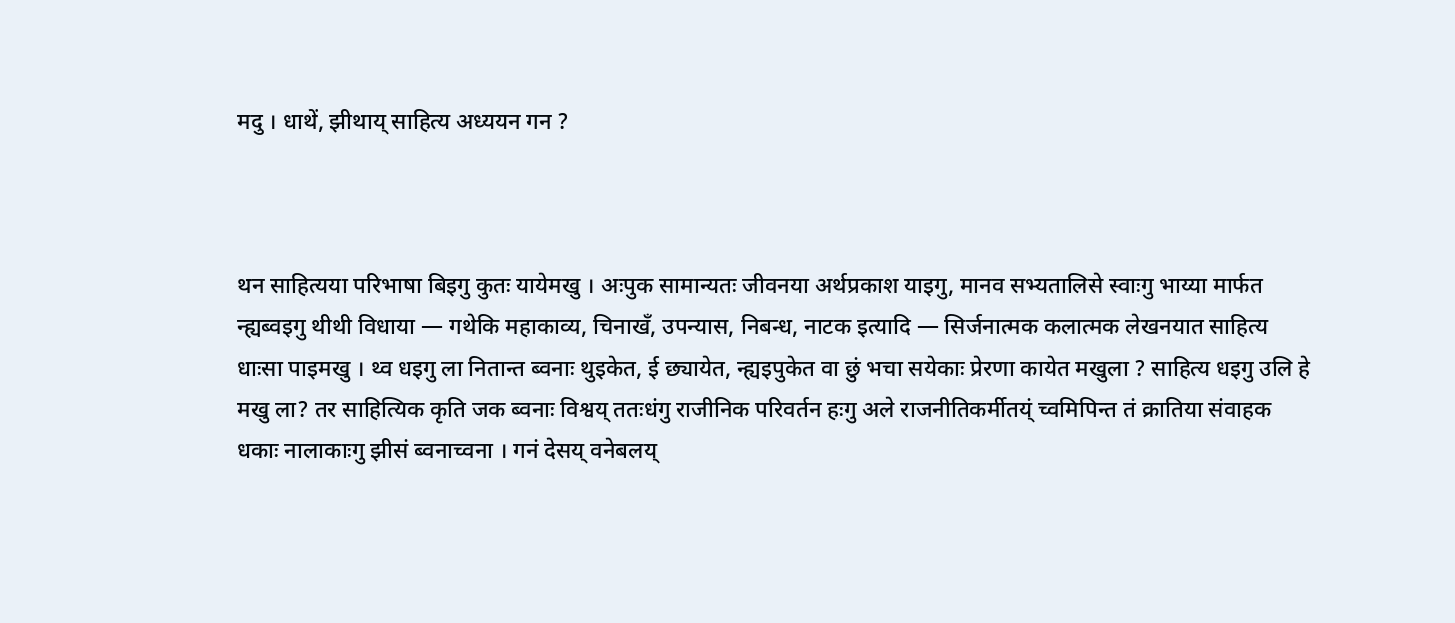मदु । धाथें, झीथाय् साहित्य अध्ययन गन ?



थन साहित्यया परिभाषा बिइगु कुतः यायेमखु । अःपुक सामान्यतः जीवनया अर्थप्रकाश याइगु, मानव सभ्यतालिसे स्वाःगु भाय्या मार्फत न्ह्यब्वइगु थीथी विधाया — गथेकि महाकाव्य, चिनाखँ, उपन्यास, निबन्ध, नाटक इत्यादि — सिर्जनात्मक कलात्मक लेखनयात साहित्य धाःसा पाइमखु । थ्व धइगु ला नितान्त ब्वनाः थुइकेत, ई छ्यायेत, न्ह्यइपुकेत वा छुं भचा सयेकाः प्रेरणा कायेत मखुला ? साहित्य धइगु उलि हे मखु ला? तर साहित्यिक कृति जक ब्वनाः विश्वय् ततःधंगु राजीनिक परिवर्तन हःगु अले राजनीतिकर्मीतय्ं च्वमिपिन्त तं क्रातिया संवाहक धकाः नालाकाःगु झीसं ब्वनाच्वना । गनं देसय् वनेबलय्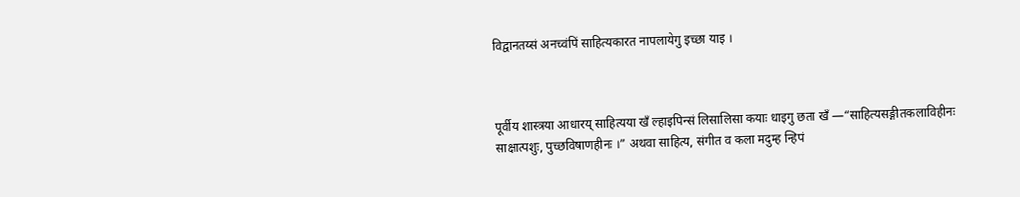विद्वानतय्सं अनच्वंपिं साहित्यकारत नापलायेगु इच्छा याइ ।



पूर्वीय शास्त्रया आधारय् साहित्यया खँ ल्हाइपिन्सं लिसालिसा कयाः धाइगु छता खँ —“साहित्यसङ्गीतकलाविहीनः साक्षात्पशुः, पुच्छविषाणहीनः ।” अथवा साहित्य, संगीत व कला मदुम्ह न्हिपं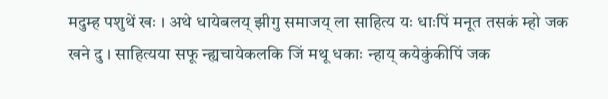मदुम्ह पशुथें खः । अथे धायेबलय् झीगु समाजय् ला साहित्य यः धाःपिं मनूत तसकं म्हो जक खने दु । साहित्यया सफू न्ह्यचायेकलकि जिं मथू धकाः न्हाय् कयेकुंकीपिं जक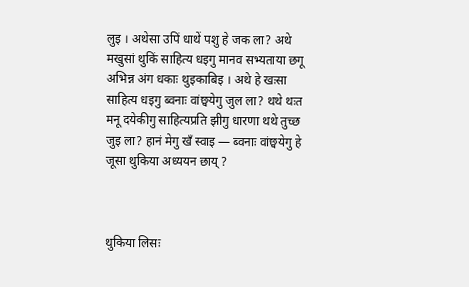लुइ । अथेसा उपिं धाथें पशु हे जक ला? अथे मखुसां थुकिं साहित्य धइगु मानव सभ्यताया छगू अभिन्न अंग धकाः थुइकाबिइ । अथे हे खःसा साहित्य धइगु ब्वनाः वांछ्वयेगु जुल ला? थथे थःत मनू दयेकीगु साहित्यप्रति झीगु धारणा थथे तुच्छ जुइ ला? हानं मेगु खँ स्वाइ — ब्वनाः वांछ्वयेगु हे जूसा थुकिया अध्ययन छाय् ?



थुकिया लिसः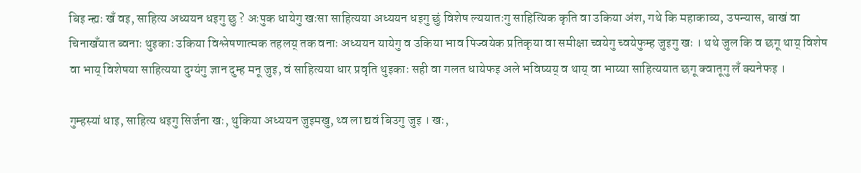बिइ न्ह्यः खँ वइ, साहित्य अध्ययन धइगु छु ? अःपुक धायेगु खःसा साहित्यया अध्ययन धइगु छुं विशेष ल्ययातःगु साहित्यिक कृति वा उकिया अंश, गथे कि महाकाव्य, उपन्यास, बाखं वा चिनाखँयात ब्वनाः थुइकाः उकिया विश्लेषणात्मक तहलय् तक वनाः अध्ययन यायेगु व उकिया भाव पिज्वयेक प्रतिकृया वा समीक्षा च्वयेगु च्वयेफुम्ह जुइगु खः । थथे जुल कि व छगू थाय् विशेष वा भाय् विशेषया साहित्यया दुग्यंगु ज्ञान दुम्ह मनू जुइ, वं साहित्यया धार प्रवृति थुइकाः सही वा गलत धायेफइ अले भविष्यय् व थाय् वा भाय्या साहित्ययात छगू क्वातूगु लँ क्यनेफइ ।

गुम्हस्यां धाइ, साहित्य धइगु सिर्जना खः, थुकिया अध्ययन जुइमखु, थ्व ला द्यवं बिउगु जुइ । खः,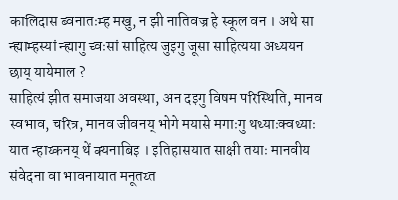कालिदास ब्वनातःम्ह मखु, न झी नातिवज्र हे स्कूल वन । अथे सा न्ह्याम्हस्यां न्ह्यागु च्वःसां साहित्य जुइगु जूसा साहित्यया अध्ययन छाय् यायेमाल ?
साहित्यं झीत समाजया अवस्था, अन दइगु विषम परिस्थिति, मानव स्वभाव, चरित्र, मानव जीवनय् भोगे मयासे मगाःगु थथ्याःक्वथ्याः यात न्हाय्कनय् थें क्यनाबिइ । इतिहासयात साक्षी तयाः मानवीय संवेदना वा भावनायात मनूतय्त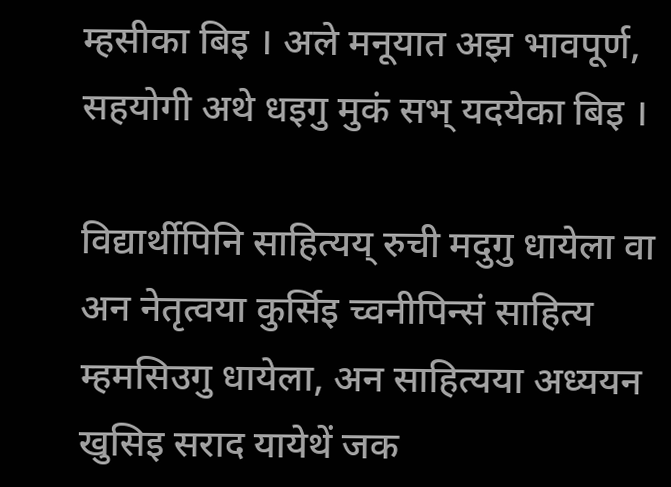म्हसीका बिइ । अले मनूयात अझ भावपूर्ण, सहयोगी अथे धइगु मुकं सभ् यदयेका बिइ ।

विद्यार्थीपिनि साहित्यय् रुची मदुगु धायेला वा अन नेतृत्वया कुर्सिइ च्वनीपिन्सं साहित्य म्हमसिउगु धायेला, अन साहित्यया अध्ययन खुसिइ सराद यायेथें जक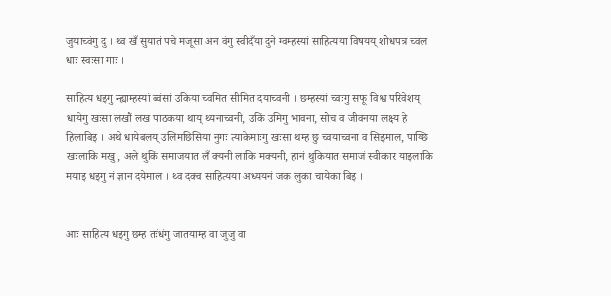जुयाच्वंगु दु । थ्व खँ सुयातं पचे मजूसा अन वंगु स्वीदँया दुने ग्वम्हस्यां साहित्यया विषयय् शोधपत्र च्वल धाः स्वःसा गाः ।

साहित्य धइगु न्ह्याम्हस्यां ब्वंसां उकिया च्वमित सीमित दयाच्वनी । छम्हस्यां च्वःगु सफू विश्व परिवेशय् धायेगु खःसा लखौं लख पाठकया थाय् थ्यनाच्वनी, उकिं उमिगु भावना, सोच व जीवनया लक्ष्य हे हिलाबिइ । अथे धायेबलय् उलिमछिसिया नुगः त्याकेमाःगु खःसा थम्ह छु च्वयाच्वना व सिइमाल, पाय्छि खःलाकि मखु, अले थुकिं समाजयात लँ क्यनी लाकि मक्यनी, हानं थुकियात समाजं स्वीकार याइलाकि मयाइ धइगु नं ज्ञान दयेमाल । थ्व दक्व साहित्यया अध्ययनं जक लुका चायेका बिइ ।


आः साहित्य धइगु छम्ह तःंधंगु जातयाम्ह वा जुजु वा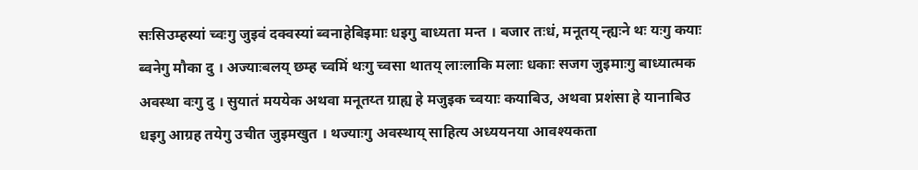सःसिउम्हस्यां च्वःगु जुइवं दक्वस्यां ब्वनाहेबिइमाः धइगु बाध्यता मन्त । बजार तःधं, मनूतय् न्ह्यःने थः यःगु कयाः ब्वनेगु मौका दु । अज्याःबलय् छम्ह च्वमिं थःगु च्वसा थातय् लाःलाकि मलाः धकाः सजग जुइमाःगु बाध्यात्मक अवस्था वःगु दु । सुयातं मययेक अथवा मनूतय्त ग्राह्य हे मजुइक च्वयाः कयाबिउ, अथवा प्रशंसा हे यानाबिउ धइगु आग्रह तयेगु उचीत जुइमखुत । थज्याःगु अवस्थाय् साहित्य अध्ययनया आवश्यकता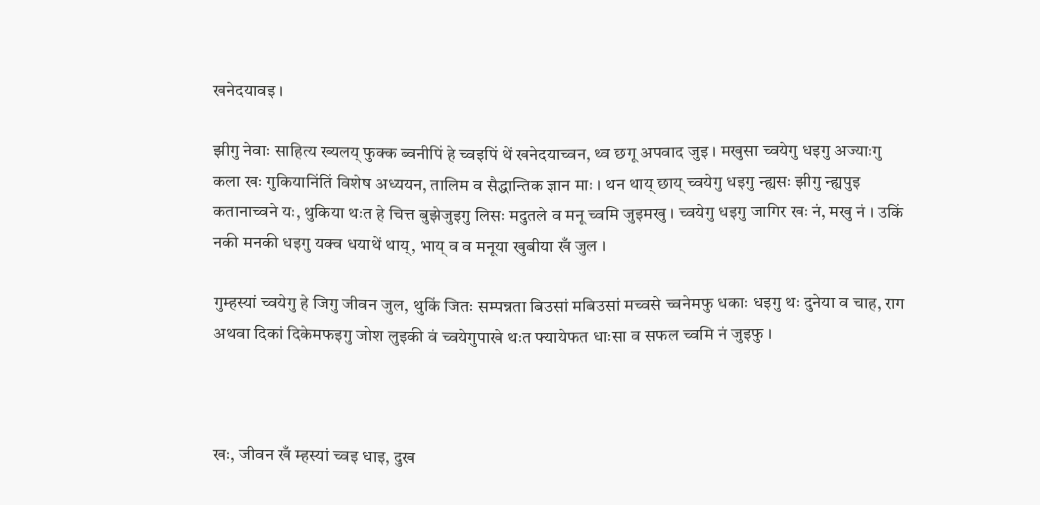खनेदयावइ ।

झीगु नेवाः साहित्य ख्यलय् फुक्क ब्वनीपिं हे च्वइपिं थें खनेदयाच्वन, थ्व छगू अपवाद जुइ । मखुसा च्वयेगु धइगु अज्याःगु कला खः गुकियानिंतिं विशेष अध्ययन, तालिम व सैद्धान्तिक ज्ञान माः । थन थाय् छाय् च्वयेगु धइगु न्ह्यसः झीगु न्ह्यपुइ कतानाच्वने यः, थुकिया थःत हे चित्त बुझेजुइगु लिसः मदुतले व मनू च्वमि जुइमखु । च्वयेगु धइगु जागिर खः नं, मखु नं । उकिं नकी मनकी धइगु यक्व धयाथें थाय्, भाय् व व मनूया खुबीया खँ जुल ।

गुम्हस्यां च्वयेगु हे जिगु जीवन जुल, थुकिं जितः सम्पन्नता बिउसां मबिउसां मच्वसे च्वनेमफु धकाः धइगु थः दुनेया व चाह, राग अथवा दिकां दिकेमफइगु जोश लुइकी वं च्वयेगुपाखे थःत फ्यायेफत धाःसा व सफल च्वमि नं जुइफु ।



खः, जीवन खँ म्हस्यां च्वइ धाइ, दुख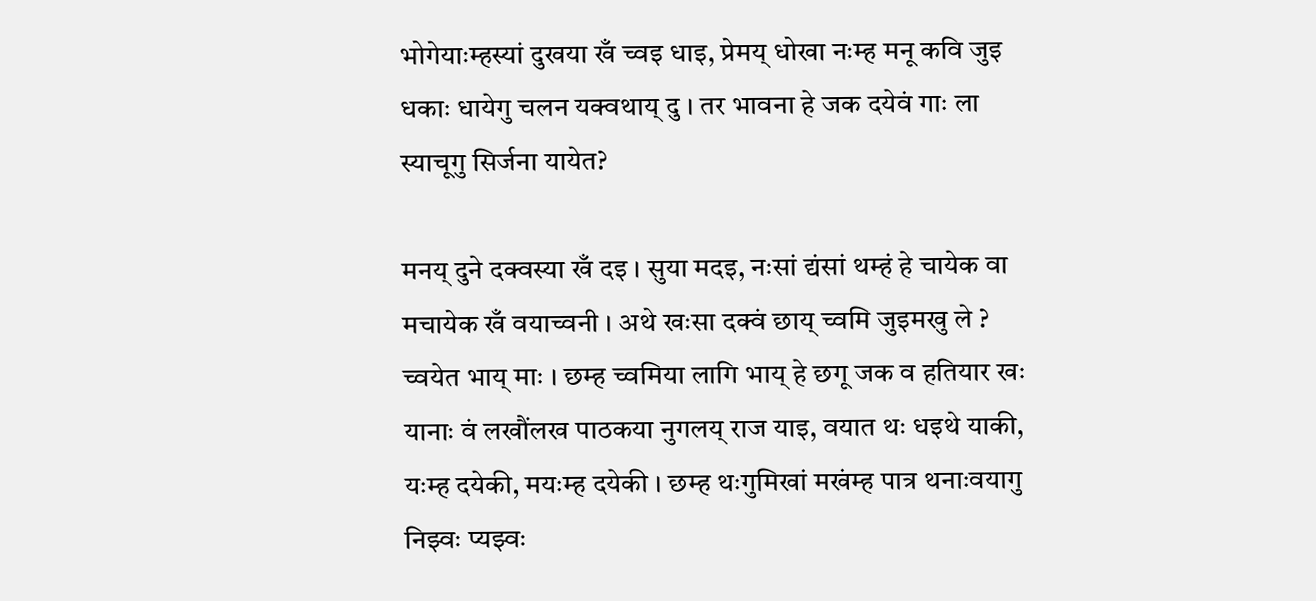भोगेयाःम्हस्यां दुखया खँ च्वइ धाइ, प्रेमय् धोखा नःम्ह मनू कवि जुइ धकाः धायेगु चलन यक्वथाय् दु । तर भावना हे जक दयेवं गाः ला स्याचूगु सिर्जना यायेत?

मनय् दुने दक्वस्या खँ दइ । सुया मदइ, नःसां द्यंसां थम्हं हे चायेक वा मचायेक खँ वयाच्वनी । अथे खःसा दक्वं छाय् च्वमि जुइमखु ले ? च्वयेत भाय् माः । छम्ह च्वमिया लागि भाय् हे छगू जक व हतियार खः यानाः वं लखौंलख पाठकया नुगलय् राज याइ, वयात थः धइथे याकी, यःम्ह दयेकी, मयःम्ह दयेकी । छम्ह थःगुमिखां मखंम्ह पात्र थनाःवयागु निझ्वः प्यझ्वः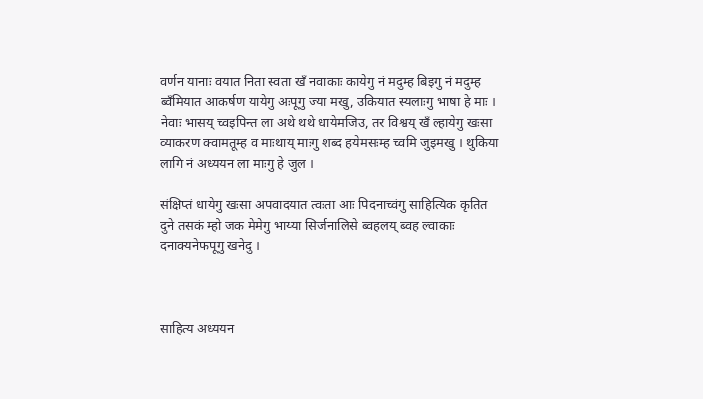वर्णन यानाः वयात निता स्वता खँ नवाकाः कायेगु नं मदुम्ह बिइगु नं मदुम्ह ब्वँमियात आकर्षण यायेगु अःपूगु ज्या मखु, उकियात स्यलाःगु भाषा हे माः । नेवाः भासय् च्वइपिन्त ला अथे थथे धायेमजिउ, तर विश्वय् खँ ल्हायेगु खःसा व्याकरण क्वामतूम्ह व माःथाय् माःगु शब्द हयेमसःम्ह च्वमि जुइमखु । थुकिया लागि नं अध्ययन ला माःगु हे जुल ।

संक्षिप्तं धायेगु खःसा अपवादयात त्वःता आः पिदनाच्वंगु साहित्यिक कृतित दुने तसकं म्हो जक मेमेगु भाय्या सिर्जनालिसे ब्वहलय् ब्वह ल्वाकाः दनाक्यनेफपूगु खनेदु ।



साहित्य अध्ययन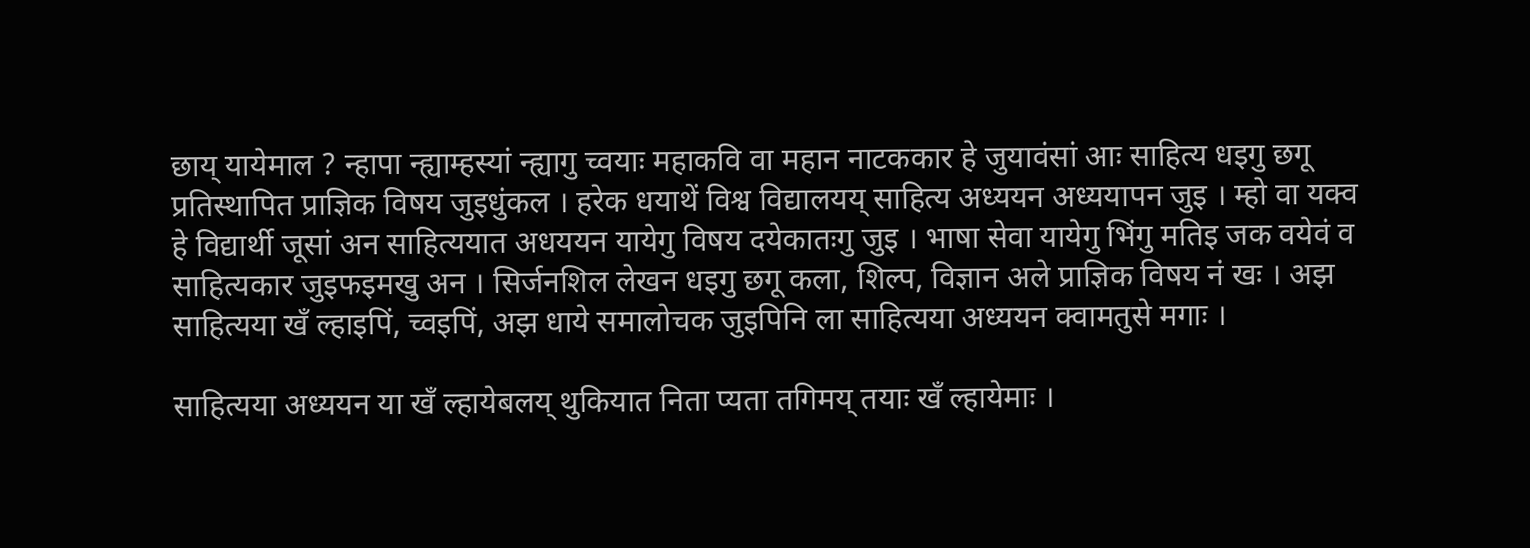छाय् यायेमाल ? न्हापा न्ह्याम्हस्यां न्ह्यागु च्वयाः महाकवि वा महान नाटककार हे जुयावंसां आः साहित्य धइगु छगू प्रतिस्थापित प्राज्ञिक विषय जुइधुंकल । हरेक धयाथें विश्व विद्यालयय् साहित्य अध्ययन अध्ययापन जुइ । म्हो वा यक्व हे विद्यार्थी जूसां अन साहित्ययात अधययन यायेगु विषय दयेकातःगु जुइ । भाषा सेवा यायेगु भिंगु मतिइ जक वयेवं व साहित्यकार जुइफइमखु अन । सिर्जनशिल लेखन धइगु छगू कला, शिल्प, विज्ञान अले प्राज्ञिक विषय नं खः । अझ साहित्यया खँ ल्हाइपिं, च्वइपिं, अझ धाये समालोचक जुइपिनि ला साहित्यया अध्ययन क्वामतुसे मगाः ।

साहित्यया अध्ययन या खँ ल्हायेबलय् थुकियात निता प्यता तगिमय् तयाः खँ ल्हायेमाः ।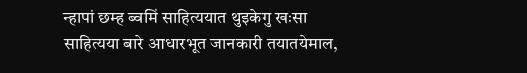न्हापां छम्ह ब्वमिं साहित्ययात थुइकेगु खःसा साहित्यया बारे आधारभूत जानकारी तयातयेमाल,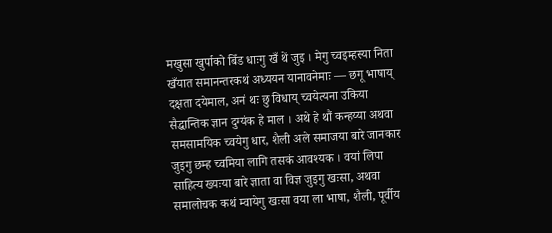मखुसा खुर्पाको बिँड धाःगु खँ थें जुइ । मेगु च्वइम्हस्या निता खँयात समानन्तरकथं अध्ययन यानावनेमाः — छगू भाषाय् दक्षता दयेमाल, अनं थः छु विधाय् च्वयेत्यना उकिया सैद्धान्तिक ज्ञान दुग्यंक हे माल । अथे हे थौं कन्हय्या अथवा समसामयिक च्वयेगु धार, शैली अले समाजया बारे जानकार जुइगु छम्ह च्वमिया लागि तसकं आवश्यक । वयां लिपा साहित्य ख्यःया बारे ज्ञाता वा विज्ञ जुइगु खःसा, अथवा समालोचक कथं म्वायेगु खःसा वया ला भाषा, शैली, पूर्वीय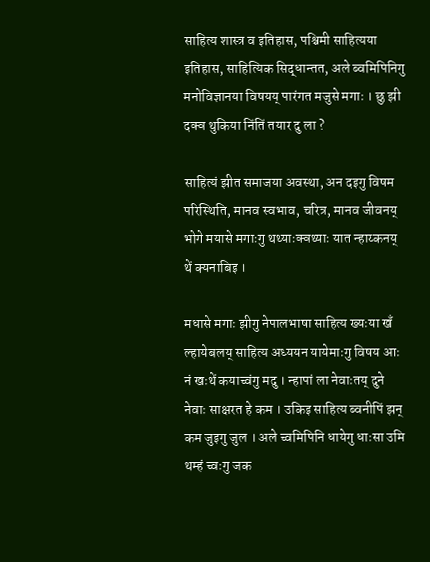साहित्य शास्त्र व इतिहास, पश्चिमी साहित्यया इतिहास, साहित्यिक सिद्धान्तत, अले ब्वमिपिनिगु मनोविज्ञानया विषयय् पारंगत मजुसे मगाः । छु झी दक्व थुकिया निंतिं तयार दु ला ?

साहित्यं झीत समाजया अवस्था, अन दइगु विषम परिस्थिति, मानव स्वभाव, चरित्र, मानव जीवनय् भोगे मयासे मगाःगु थथ्याःक्वथ्याः यात न्हाय्कनय् थें क्यनाबिइ ।

मधासे मगाः झीगु नेपालभाषा साहित्य ख्यःया खँ ल्हायेबलय् साहित्य अध्ययन यायेमाःगु विषय आः नं खःथें कयाच्वंगु मदु । न्हापां ला नेवाःतय् दुने नेवाः साक्षरत हे कम । उकिइ साहित्य ब्वनीपिं झन् कम जुइगु जुल । अले च्वमिपिनि धायेगु धाःसा उमि थम्हं च्वःगु जक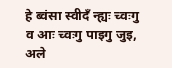हे ब्वंसा स्वीदँ न्ह्यः च्वःगु व आः च्वःगु पाइगु जुइ, अले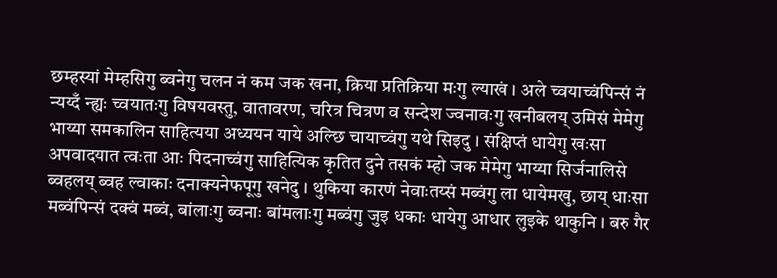छम्हस्यां मेम्हसिगु ब्वनेगु चलन नं कम जक खना, क्रिया प्रतिक्रिया मःगु ल्याखं । अले च्वयाच्वंपिन्सं नं न्यय्दँ न्ह्यः च्वयातःगु विषयवस्तु, वातावरण, चरित्र चित्रण व सन्देश ज्वनावःगु खनीबलय् उमिसं मेमेगु भाय्या समकालिन साहित्यया अध्ययन याये अल्छि चायाच्वंगु यथे सिइदु । संक्षिप्तं धायेगु खःसा अपवादयात त्वःता आः पिदनाच्वंगु साहित्यिक कृतित दुने तसकं म्हो जक मेमेगु भाय्या सिर्जनालिसे ब्वहलय् ब्वह ल्वाकाः दनाक्यनेफपूगु खनेदु । थुकिया कारणं नेवाःतय्सं मब्वंगु ला धायेमखु, छाय् धाःसा मब्वंपिन्सं दक्वं मब्वं, बांलाःगु ब्वनाः बांमलाःगु मब्वंगु जुइ धकाः धायेगु आधार लुइके थाकुनि । बरु गैर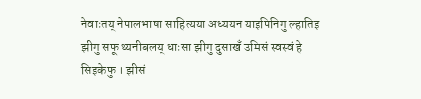नेवाःतय् नेपालभाषा साहित्यया अध्ययन याइपिनिगु ल्हातिइ झीगु सफू थ्यनीबलय् धाःसा झीगु दुसाखँ उमिसं स्वस्वं हे सिइकेफु । झीसं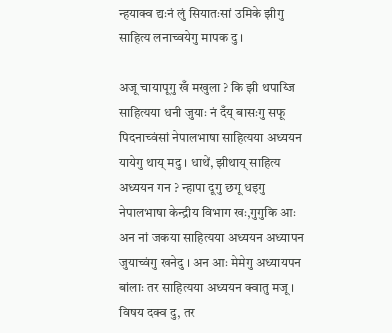न्हयाक्व द्यःनं लुं सियातःसां उमिके झीगु साहित्य लनाच्वयेगु मापक दु ।

अजू चायापूगु खँ मखुला ? कि झी थपाय्जि साहित्यया धनी जुयाः नं दँय् बासःगु सफू पिदनाच्वंसां नेपालभाषा साहित्यया अध्ययन यायेगु थाय् मदु । धाथें, झीथाय् साहित्य अध्ययन गन ? न्हापा दूगु छगू धइगु नेपालभाषा केन्द्रीय विभाग खः,गुगुकि आः अन नां जकया साहित्यया अध्ययन अध्यापन जुयाच्वंगु खनेदु । अन आः मेमेगु अध्यायपन बांलाः तर साहित्यया अध्ययन क्वातु मजू । विषय दक्व दु, तर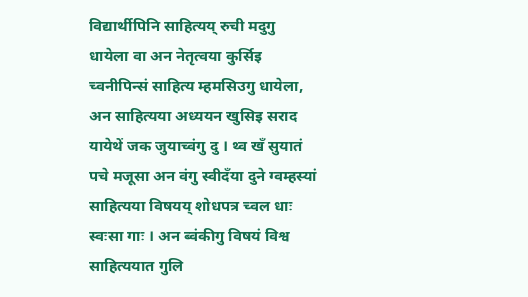विद्यार्थीपिनि साहित्यय् रुची मदुगु धायेला वा अन नेतृत्वया कुर्सिइ च्वनीपिन्सं साहित्य म्हमसिउगु धायेला, अन साहित्यया अध्ययन खुसिइ सराद यायेथें जक जुयाच्वंगु दु । थ्व खँ सुयातं पचे मजूसा अन वंगु स्वीदँया दुने ग्वम्हस्यां साहित्यया विषयय् शोधपत्र च्वल धाः स्वःसा गाः । अन ब्वंकीगु विषयं विश्व साहित्ययात गुलि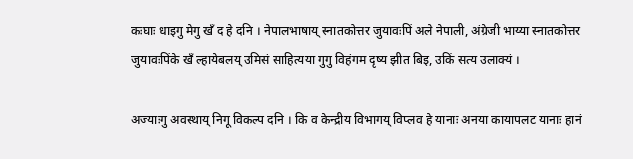कःघाः धाइगु मेगु खँ द हे दनि । नेपालभाषाय् स्नातकोत्तर जुयावःपिं अले नेपाली, अंग्रेजी भाय्या स्नातकोत्तर जुयावःपिंके खँ ल्हायेबलय् उमिसं साहित्यया गुगु विहंगम दृष्य झीत बिइ, उकिं सत्य उलाक्यं ।

अज्याःगु अवस्थाय् निगू विकल्प दनि । कि व केन्द्रीय विभागय् विप्लव हे यानाः अनया कायापलट यानाः हानं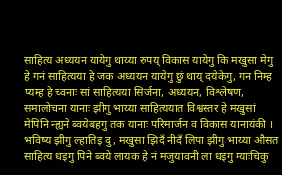साहित्य अध्ययन यायेगु थाय्या रुपय् विकास यायेगु कि मखुसा मेगु हे गनं साहित्यया हे जक अध्ययन यायेगु छुं थाय् दयेकेगु, गन निम्ह प्यम्ह हे च्वनाः सां साहित्यया सिर्जना, अध्ययन, विश्लेषण, समालोचना यानाः झीगु भाय्या साहित्ययात विश्वस्तर हे मखुसां मेपिनि न्ह्यने ब्वयेबहगु तक यानाः परिमार्जन व विकास यानायंकी । भविष्य झीगु ल्हातिइ दु, मखुसा झिदँ नीदँ लिपा झीगु भाय्या औसत साहित्य धइगु पिने ब्वये लायक हे नं मजुयावनी ला धइगु ग्याःचिकु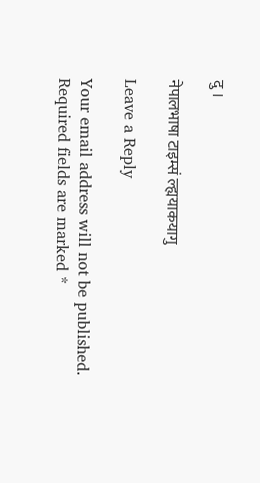दु ।

नेपालभाषा टाइम्सं ल्ह्ययाकयागु

Leave a Reply

Your email address will not be published. Required fields are marked *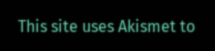This site uses Akismet to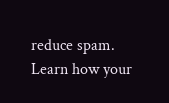reduce spam. Learn how your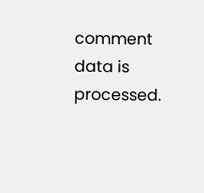comment data is processed.